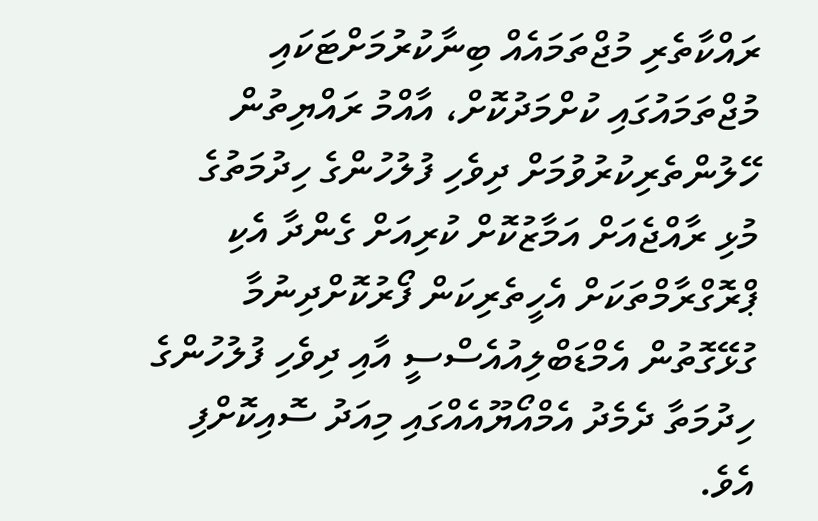ރައްކާތެރި މުޖްތަމައެއް ބިނާކުރުމަށްޓަކައި މުޖްތަމައުގައި ކުށްމަދުކޮށް، އާއްމު ރައްޔިތުން ހޭލުންތެރިކުރުވުމަށް ދިވެހި ފުލުހުންގެ ހިދުމަތުގެ މުޅި ރާއްޖެއަށް އަމާޒުކޮށް ކުރިއަށް ގެންދާ އެކި ޕްރޮގްރާމްތަކަށް އެހީތެރިކަން ފޯރުކޮށްދިނުމާ ގުޅޭގޮތުން އެމްޑަބްލިއުއެސްސީ އާއި ދިވެހި ފުލުހުންގެ ހިދުމަތާ ދެމެދު އެމްއޯޔޫއެއްގައި މިއަދު ސޮއިކޮށްފި އެވެ.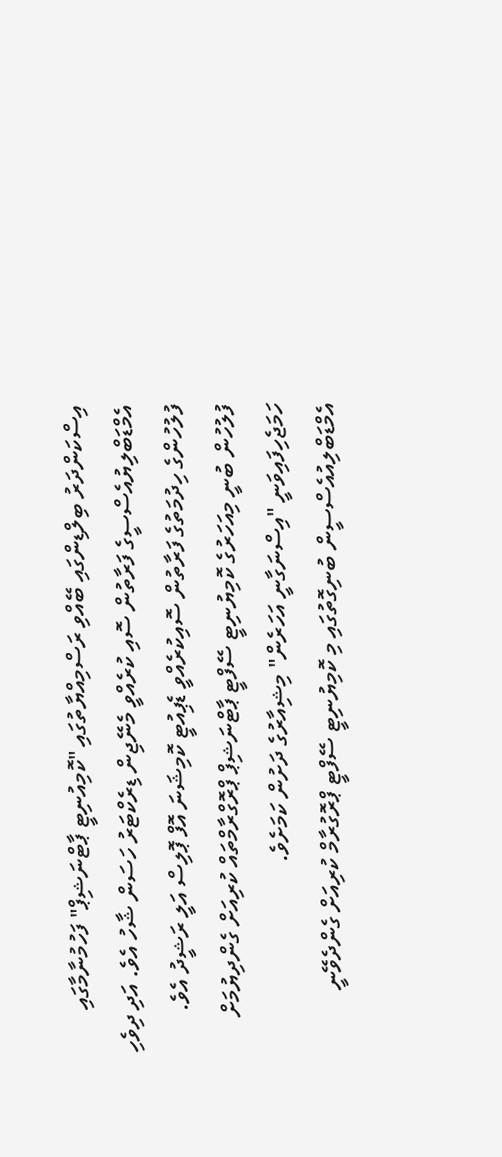އިސްކަންދަރު ބިލްޑިންގައި ބޭއްވި ރަސްމިއްޔާތުގައި "ކޮމިއުނިޓީ ޕާޓްނަޝިޕް" ފަހުމުނާމާގައި އެމްޑަބްލިޔުއެސްސީގެ ފަރާތުން ސޮއި ކުރެއްވީ މެނޭޖިން ޑިރެކްޓަރު ހަސަން ޝާހު އެވެ. އަދި ދިވެހި ފުލުހުންގެ ހިދުމަތުގެ ފަރާތުން ސޮއިކުރެއްވީ ޑެޕިއުޓީ ކޮމިޝަނަ އޮފް ޕޮލިސް އަލީ ރަޝީދު އެވެ.
ފުލުހުން ބުނީ މިއަހަރުގެ ކޮމިޔުނިޓީ ސޭފްޓީ ޕާޓްނަޝިޕް ޕްރޮގްރާމްތައް ކުރިއަށް ގެންދިޔުމަށް ހަމަޖެހިފައިވަނީ "އިސްނަގާނީ އަހަރެން" މިޝިއާރުގެ ދަށުން ކަމަށެވެ.
އެމްޑަބްލިއުއެސްސީން ބުނިގޮތުގައި މި ކޮމިޔުނިޓީ ސޭފްޓީ ޕްރޮގުރާމް ކުރިއަށް ގެންދެވޭނީ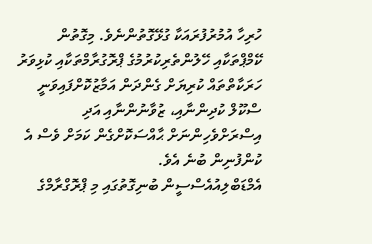ހުރިހާ އުމުރުފުރައަކާ ގުޅޭގޮތުންނެވެ. މިގޮތުން ކޭމްޕްތަކާއި ހޭލުންތެރިކުރުމުގެ ޕްރޮގުރާމްތަކާއި ކުޅިވަރު ހަރަކާތްތައް ކުރިޔަށް ގެންދަން އަމާޒުކޮށްފައިވަނީ ސްކޫލް ކުދިންނާއި، ޒުވާނުންނާއި އަދި އިސްރަށްވެހިންނަށް ޙާއްސަކޮށްގެން ކަމަށް ވެސް އެ ކުންފުނިން ބުނެ އެވެ.
އެމްޑަބްލިއުއެސްސީން ބުނިގޮތުގައި މި ޕްރޮގްރާމްގެ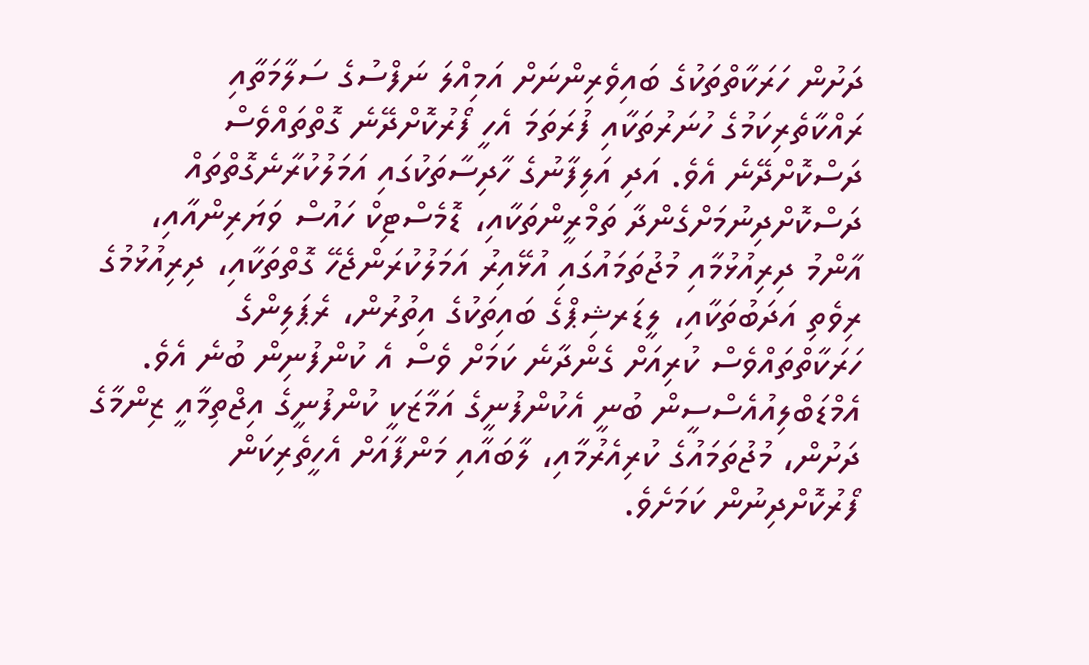ދަށުން ހަރަކާތްތަކުގެ ބައިވެރިންނަށް އަމިއްލަ ނަފްސުގެ ސަލާމަތާއި ރައްކާތެރިކަމުގެ ހުނަރުތަކާއި ފުރަތަމަ އެހީ ފޯރުކޮށްދޭނެ ގޮތްތައްވެސް ދަސްކޮށްދޭނެ އެވެ. އަދި އަލިފާނުގެ ހާދިސާތަކުގައި އަމަލުކުރާނެގޮތްތައް ދަސްކޮށްދިނުމަށްގެންދާ ތަމްރީންތަކާއި، ޑޮމެސްޓިކް ހައުސް ވަޔަރިންއާއި، އާންމު ދިރިއުޅުމާއި މުޖުތަމައުގައި އުޅޭއިރު އަމަލުކުރަންޖެހޭ ގޮތްތަކާއި، ދިރިއުޅުމުގެ ރިވެތި އަދަބުތަކާއި، ލީޑަރޝިޕްގެ ބައިތަކުގެ އިތުރުން، ރެޕަލިންގެ ހަރަކާތްތައްވެސް ކުރިއަށް ގެންދާނެ ކަމަށް ވެސް އެ ކުންފުނިން ބުނެ އެވެ.
އެމްޑަބްލިއުއެސްސީން ބުނީ އެކުންފުނީގެ އަމާޒަކީ ކުންފުނީގެ އިޖްތިމާއީ ޒިންމާގެ ދަށުން، މުޖުތަމައުގެ ކުރިއެރުމާއި، ލާބައާއި މަންފާއަށް އެހީތެރިކަން ފޯރުކޮށްދިނުން ކަމަށެވެ.